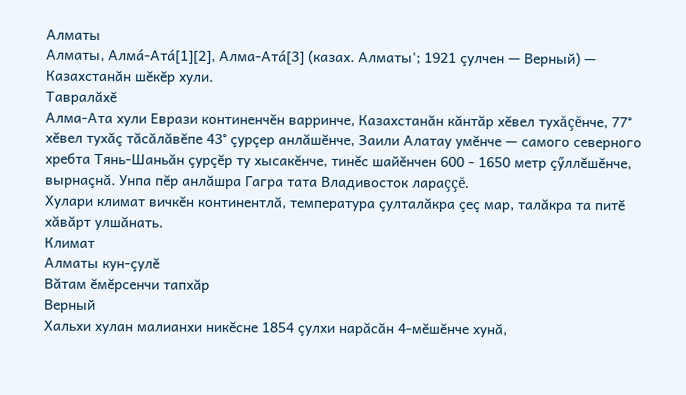Алматы
Алматы, Алма́-Ата́[1][2], Алма-Ата́[3] (казах. Алматы'; 1921 çулчен — Верный) — Казахстанăн шĕкĕр хули.
Тавралăхĕ
Алма-Ата хули Еврази континенчĕн варринче, Казахстанăн кăнтăр хĕвел тухăçĕнче, 77° хĕвел тухăç тăсăлăвĕпе 43° çурçер анлăшĕнче, Заили Алатау умĕнче — самого северного хребта Тянь-Шаньăн çурçĕр ту хысакĕнче, тинĕс шайĕнчен 600 - 1650 метр çӳллĕшĕнче, вырнаçнă. Унпа пĕр анлăшра Гагра тата Владивосток лараççĕ.
Хулари климат вичкĕн континентлă, температура çулталăкра çеç мар, талăкра та питĕ хăвăрт улшăнать.
Климат
Алматы кун-çулĕ
Вăтам ĕмĕрсенчи тапхăр
Верный
Хальхи хулан малианхи никĕсне 1854 çулхи нарăсăн 4-мĕшĕнче хунă,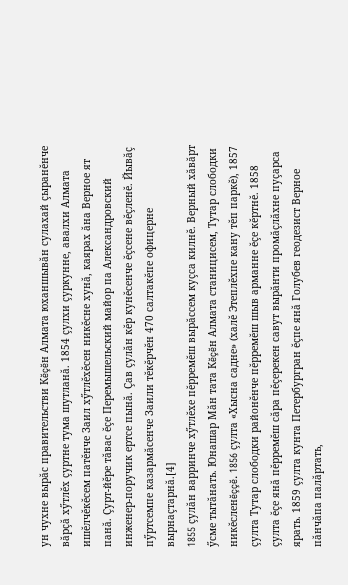ун чухне вырăс правительстви Кĕçĕн Алмата юханшывăн сулахай çыранĕнче вăрçă хӳтлĕх çуртне тума шутланă. 1854 çулхи çуркунне, авалхи Алмата ишĕлчĕкĕсем патĕнче Заил хӳтлĕхĕсен никĕсне хунă, каярах ăна Верное ят панă. Çурт-йĕре тăвас ĕçе Перемышельский майор па Александровский инженер-поручик ертсе пынă. Çав çулăн кĕр кунĕсенче ĕçсене вĕçленĕ. Йывăç пӳртсемпе казармăсенче Заили тĕкĕрчĕн 470 салтакĕпе офицерне вырнаçтарнă.[4]
1855 çулăн варринче хӳтлĕхе пĕрремĕш вырăссем куçса килнĕ. Верный хăвăрт ӳсме тытăнать. Юнашар Мăн тата Кĕçĕн Алмата станицисем, Тутар слободки никĕсленĕççĕ. 1856 çулта «Хысна садне» (халĕ Этеплĕхпе кану тĕп паркĕ), 1857 çулта Тутар слободки районĕнче пĕрремĕш шыв арманне ĕçе кĕртнĕ. 1858 çулта ĕçе янă пĕрремĕш сăра пĕçерекен савут вырăнти промăçлăхне пуçарса ярать. 1859 çулта кунта Петербургран ĕçпе янă Голубев геодезист Верное пăнчăпа палăртать,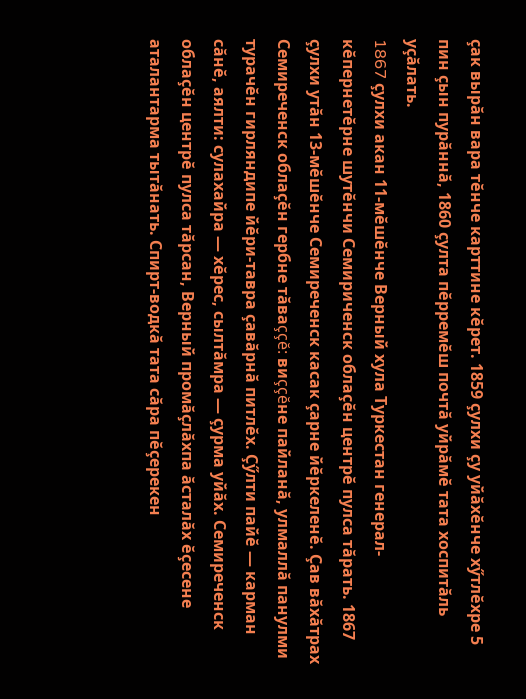çак вырăн вара тĕнче карттине кĕрет. 1859 çулхи çу уйăхĕнче хӳтлĕхре 5 пин çын пурăннă, 1860 çулта пĕрремĕш почтă уйрăмĕ тата хоспитăль уçăлать.
1867 çулхи акан 11-мĕшĕнче Верный хула Туркестан генерал-кĕпернетĕрне шутĕнчи Семириченск облаçĕн центрĕ пулса тăрать. 1867 çулхи утăн 13-мĕшĕнче Семиреченск касак çарне йĕркеленĕ. Çав вăхăтрах Семиреченск облаçĕн гербне тăваççĕ: виççĕне пайланă, улмаллă панулми турачĕн гирляндипе йĕри-тавра çавăрнă питлĕх. Çӳлти пайĕ — карман сăнĕ, аялти: сулахайра — хĕрес, сылтăмра — çурма уйăх. Семиреченск облаçĕн центрĕ пулса тăрсан, Верный промăçлăхпа ăсталăх ĕçесене аталантарма тытăнать. Спирт-водкă тата сăра пĕçерекен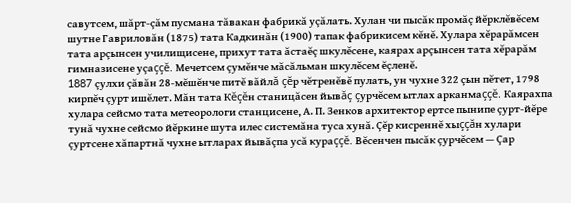савутсем, шăрт-çăм пусмана тăвакан фабрикă уçăлать. Хулан чи пысăк промăç йĕрклĕвĕсем шутне Гавриловăн (1875) тата Кадкинăн (1900) тапак фабрикисем кĕнĕ. Хулара хĕрарăмсен тата арçынсен училищисене, прихут тата ăстаĕç шкулĕсене, каярах арçынсен тата хĕрарăм гимназисене уçаççĕ. Мечетсем çумĕнче мăсăльман шкулĕсем ĕçленĕ.
1887 çулхи çăвăн 28-мĕшĕнче питĕ вăйлă çĕр чĕтренĕвĕ пулать, ун чухне 322 çын пĕтет, 1798 кирпĕч çурт ишĕлет. Мăн тата Кĕçĕн станицăсен йывăç çурчĕсем ытлах арканмаççĕ. Каярахпа хулара сейсмо тата метеорологи станцисене, А. П. Зенков архитектор ертсе пынипе çурт-йĕре тунă чухне сейсмо йĕркине шута илес системăна туса хунă. Çĕр кисреннĕ хыççăн хулари çуртсене хăпартнă чухне ытларах йывăçпа усă кураççĕ. Вĕсенчен пысăк çурчĕсем — Çар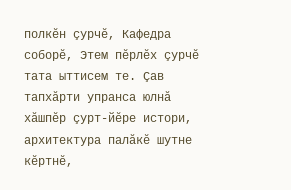полкĕн çурчĕ, Кафедра соборĕ, Этем пĕрлĕх çурчĕ тата ыттисем те. Çав тапхăрти упранса юлнă хăшпĕр çурт-йĕре истори, архитектура палăкĕ шутне кĕртнĕ,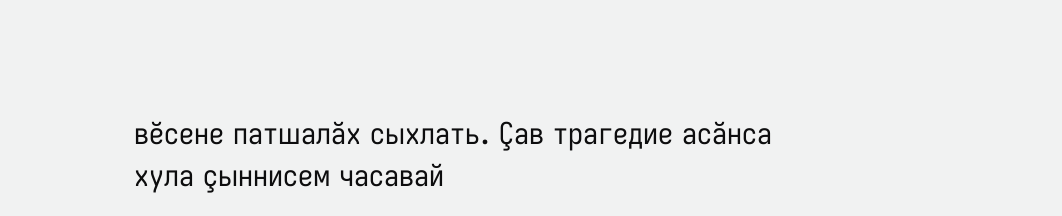вĕсене патшалăх сыхлать. Çав трагедие асăнса хула çыннисем часавай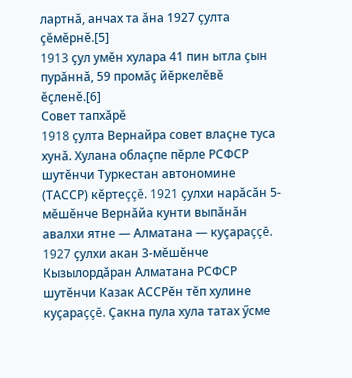лартнă, анчах та ăна 1927 çулта çĕмĕрнĕ.[5]
1913 çул умĕн хулара 41 пин ытла çын пурăннă, 59 промăç йĕркелĕвĕ ĕçленĕ.[6]
Совет тапхăрĕ
1918 çулта Вернайра совет влаçне туса хунă. Хулана облаçпе пĕрле РСФСР шутĕнчи Туркестан автономине (ТАССР) кĕртеççĕ. 1921 çулхи нарăсăн 5-мĕшĕнче Вернăйа кунти выпăнăн авалхи ятне — Алматана — куçараççĕ. 1927 çулхи акан 3-мĕшĕнче Кызылордăран Алматана РСФСР шутĕнчи Казак АССРĕн тĕп хулине куçараççĕ. Çакна пула хула татах ӳсме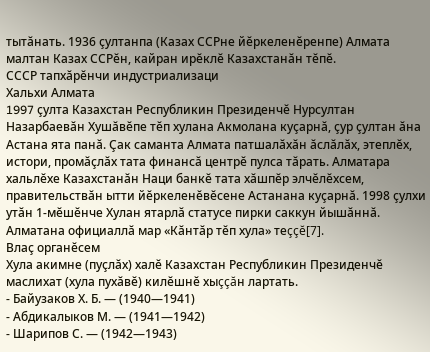тытăнать. 1936 çултанпа (Казах ССРне йĕркеленĕренпе) Алмата малтан Казах ССРĕн, кайран ирĕклĕ Казахстанăн тĕпĕ.
СССР тапхăрĕнчи индустриализаци
Хальхи Алмата
1997 çулта Казахстан Республикин Президенчĕ Нурсултан Назарбаевăн Хушăвĕпе тĕп хулана Акмолана куçарнă, çур çултан ăна Астана ята панă. Çак саманта Алмата патшалăхăн ăслăлăх, этеплĕх, истори, промăçлăх тата финансă центрĕ пулса тăрать. Алматара хальлĕхе Казахстанăн Наци банкĕ тата хăшпĕр элчĕлĕхсем, правительствăн ытти йĕркеленĕвĕсене Астанана куçарнă. 1998 çулхи утăн 1-мĕшĕнче Хулан ятарлă статусе пирки саккун йышăннă. Алматана официаллă мар «Кăнтăр тĕп хула» теççĕ[7].
Влаç органĕсем
Хула акимне (пуçлăх) халĕ Казахстан Республикин Президенчĕ маслихат (хула пухăвĕ) килĕшнĕ хыççăн лартать.
- Байузаков Х. Б. — (1940—1941)
- Абдикалыков М. — (1941—1942)
- Шарипов С. — (1942—1943)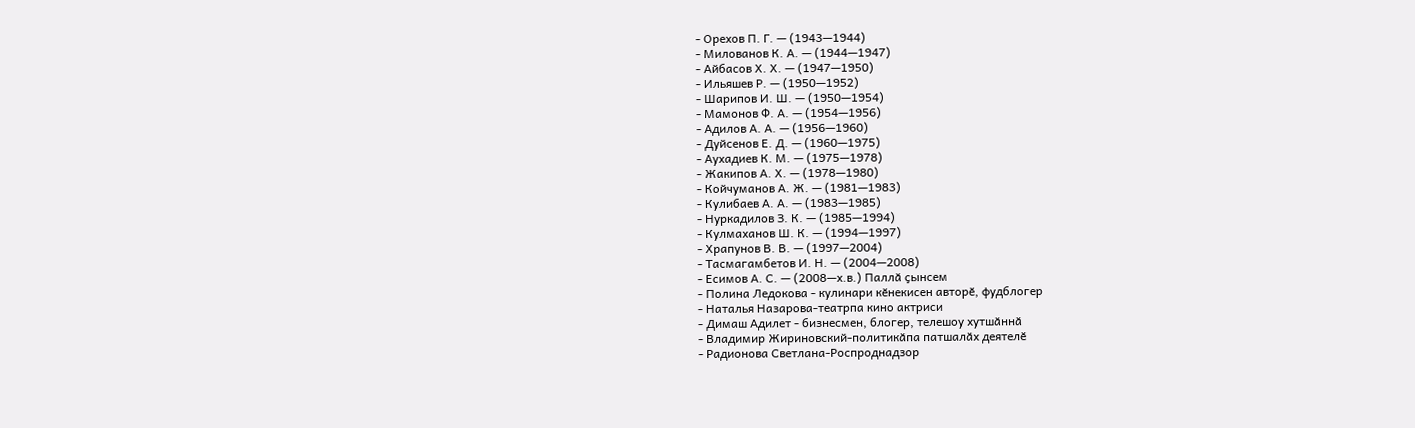- Орехов П. Г. — (1943—1944)
- Милованов К. А. — (1944—1947)
- Айбасов Х. Х. — (1947—1950)
- Ильяшев Р. — (1950—1952)
- Шарипов И. Ш. — (1950—1954)
- Мамонов Ф. А. — (1954—1956)
- Адилов А. А. — (1956—1960)
- Дуйсенов Е. Д. — (1960—1975)
- Аухадиев К. М. — (1975—1978)
- Жакипов А. Х. — (1978—1980)
- Койчуманов А. Ж. — (1981—1983)
- Кулибаев А. А. — (1983—1985)
- Нуркадилов З. К. — (1985—1994)
- Кулмаханов Ш. К. — (1994—1997)
- Храпунов В. В. — (1997—2004)
- Тасмагамбетов И. Н. — (2004—2008)
- Есимов А. С. — (2008—х.в.) Паллӑ ҫынсем
- Полина Ледокова - кулинари кӗнекисен авторӗ, фудблогер
- Наталья Назарова-театрпа кино актриси
- Димаш Адилет - бизнесмен, блогер, телешоу хутшӑннӑ
- Владимир Жириновский-политикӑпа патшалӑх деятелӗ
- Радионова Светлана-Роспроднадзор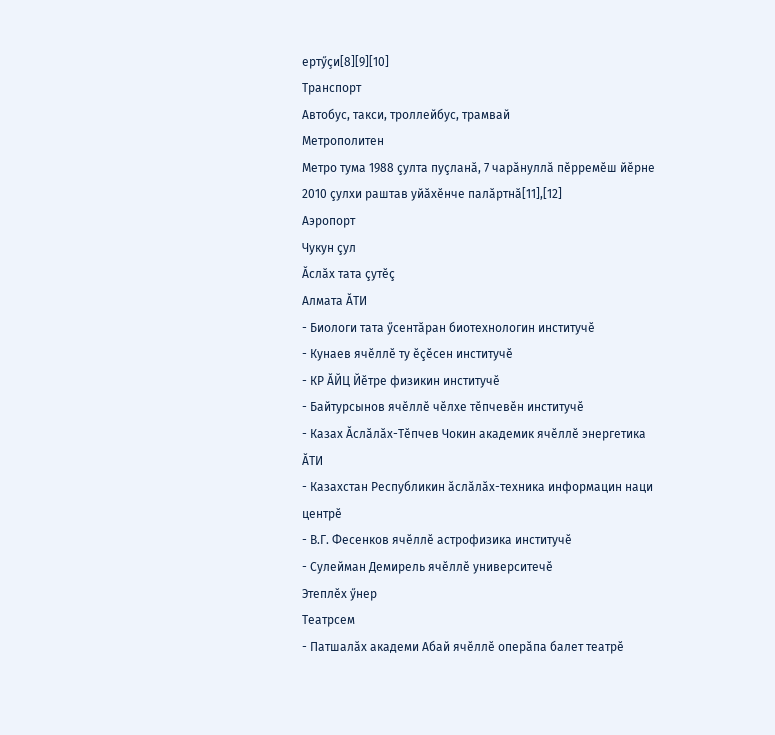ертӳҫи[8][9][10]
Транспорт
Автобус, такси, троллейбус, трамвай
Метрополитен
Метро тума 1988 çулта пуçланă, 7 чарăнуллă пĕрремĕш йĕрне 2010 çулхи раштав уйăхĕнче палăртнă[11],[12]
Аэропорт
Чукун çул
Ăслăх тата çутĕç
Алмата ĂТИ
- Биологи тата ӳсентăран биотехнологин институчĕ
- Кунаев ячĕллĕ ту ĕçĕсен институчĕ
- КР ĂЙЦ Йĕтре физикин институчĕ
- Байтурсынов ячĕллĕ чĕлхе тĕпчевĕн институчĕ
- Казах Ăслăлăх-Тĕпчев Чокин академик ячĕллĕ энергетика ĂТИ
- Казахстан Республикин ăслăлăх-техника информацин наци центрĕ
- В.Г. Фесенков ячĕллĕ астрофизика институчĕ
- Сулейман Демирель ячĕллĕ университечĕ
Этеплĕх ӳнер
Театрсем
- Патшалăх академи Абай ячĕллĕ оперăпа балет театрĕ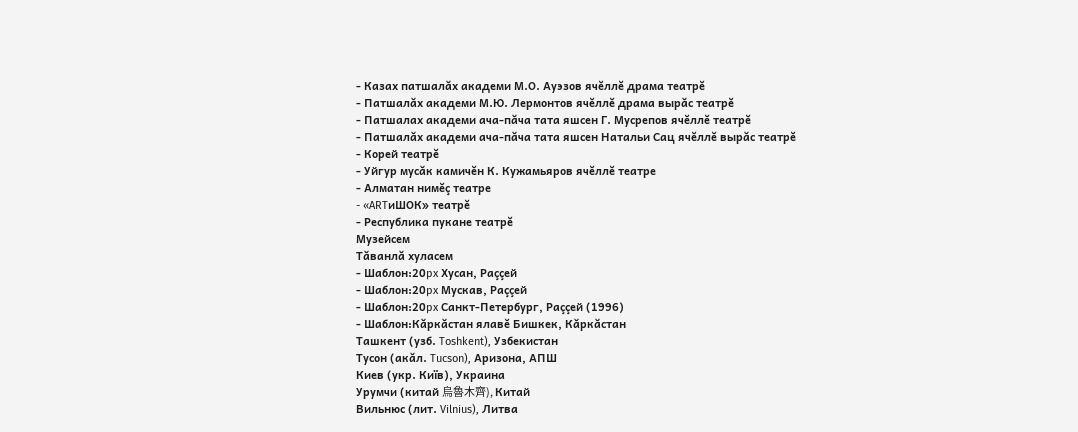- Казах патшалăх академи М.О. Ауэзов ячĕллĕ драма театрĕ
- Патшалăх академи М.Ю. Лермонтов ячĕллĕ драма вырăс театрĕ
- Патшалах академи ача-пăча тата яшсен Г. Мусрепов ячĕллĕ театрĕ
- Патшалăх академи ача-пăча тата яшсен Натальи Сац ячĕллĕ вырăс театрĕ
- Корей театрĕ
- Уйгур мусăк камичĕн К. Кужамьяров ячĕллĕ театре
- Алматан нимĕç театре
- «ARTиШОК» театрĕ
- Республика пукане театрĕ
Музейсем
Тăванлă хуласем
- Шаблон:20px Хусан, Раççей
- Шаблон:20px Мускав, Раççей
- Шаблон:20px Санкт-Петербург, Раççей (1996)
- Шаблон:Кăркăстан ялавĕ Бишкек, Кăркăстан
Ташкент (узб. Toshkent), Узбекистан
Тусон (акăл. Tucson), Аризона, АПШ
Киев (укр. Київ), Украина
Урумчи (китай 烏魯木齊), Китай
Вильнюс (лит. Vilnius), Литва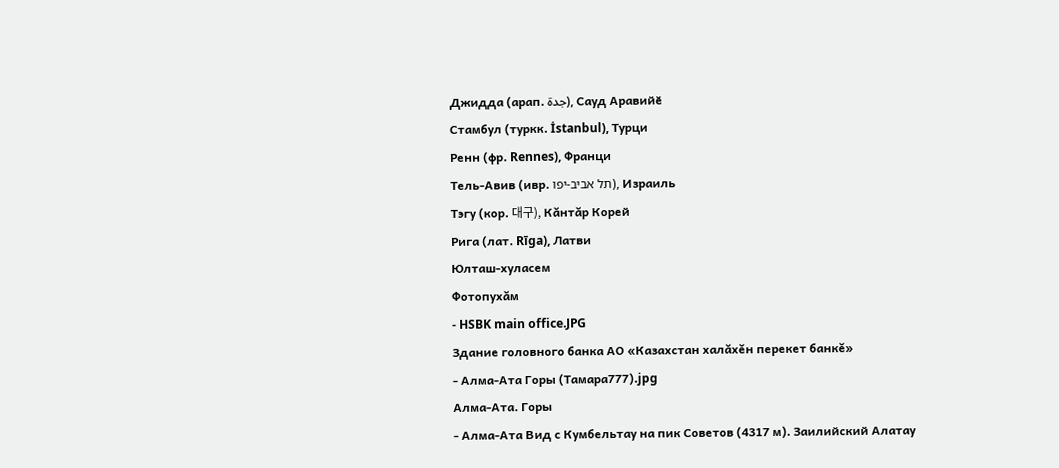Джидда (арап. جدة), Сауд Аравийӗ
Стамбул (туркк. İstanbul), Турци
Ренн (фр. Rennes), Франци
Тель-Авив (ивр. תל אביב-יפו), Израиль
Тэгу (кор. 대구), Кăнтăр Корей
Рига (лат. Rīga), Латви
Юлташ-хуласем
Фотопухăм
- HSBK main office.JPG
Здание головного банка АО «Казахстан халăхĕн перекет банкĕ»
- Алма-Ата Горы (Тамара777).jpg
Алма-Ата. Горы
- Алма-Ата Вид с Кумбельтау на пик Советов (4317 м). Заилийский Алатау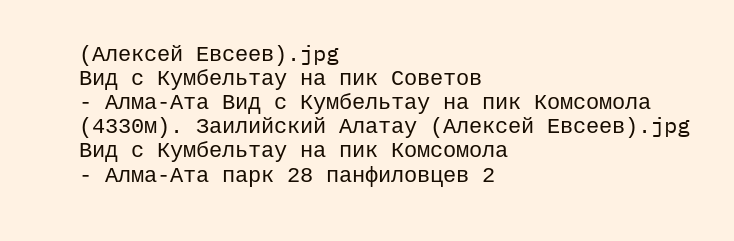(Алексей Евсеев).jpg
Вид с Кумбельтау на пик Советов
- Алма-Ата Вид с Кумбельтау на пик Комсомола (4330м). Заилийский Алатау (Алексей Евсеев).jpg
Вид с Кумбельтау на пик Комсомола
- Алма-Ата парк 28 панфиловцев 2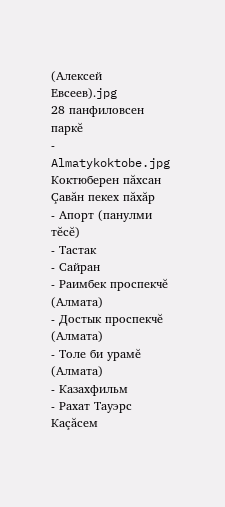(Алексей Евсеев).jpg
28 панфиловсен паркĕ
- Almatykoktobe.jpg
Коктюберен пăхсан
Çавăн пекех пăхăр
- Апорт (панулми тĕсĕ)
- Тастак
- Сайран
- Раимбек проспекчĕ (Алмата)
- Достык проспекчĕ (Алмата)
- Толе би урамĕ (Алмата)
- Казахфильм
- Рахат Тауэрс
Каçăсем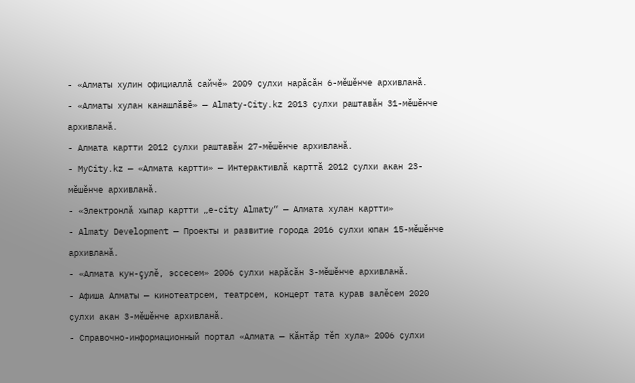- «Алматы хулин официаллă сайчĕ» 2009 ҫулхи нарӑсӑн 6-мӗшӗнче архивланӑ.
- «Алматы хулан канашлăвĕ» — Almaty-City.kz 2013 ҫулхи раштавӑн 31-мӗшӗнче архивланӑ.
- Алмата картти 2012 ҫулхи раштавӑн 27-мӗшӗнче архивланӑ.
- MyCity.kz — «Алмата картти» — Интерактивлă карттă 2012 ҫулхи акан 23-мӗшӗнче архивланӑ.
- «Электронлă хыпар картти „e-city Almaty“ — Алмата хулан картти»
- Almaty Development — Проекты и развитие города 2016 ҫулхи юпан 15-мӗшӗнче архивланӑ.
- «Алмата кун-çулĕ, эссесем» 2006 ҫулхи нарӑсӑн 3-мӗшӗнче архивланӑ.
- Афиша Алматы — кинотеатрсем, театрсем, концерт тата курав залĕсем 2020 ҫулхи акан 3-мӗшӗнче архивланӑ.
- Справочно-информационный портал «Алмата — Кăнтăр тĕп хула» 2006 ҫулхи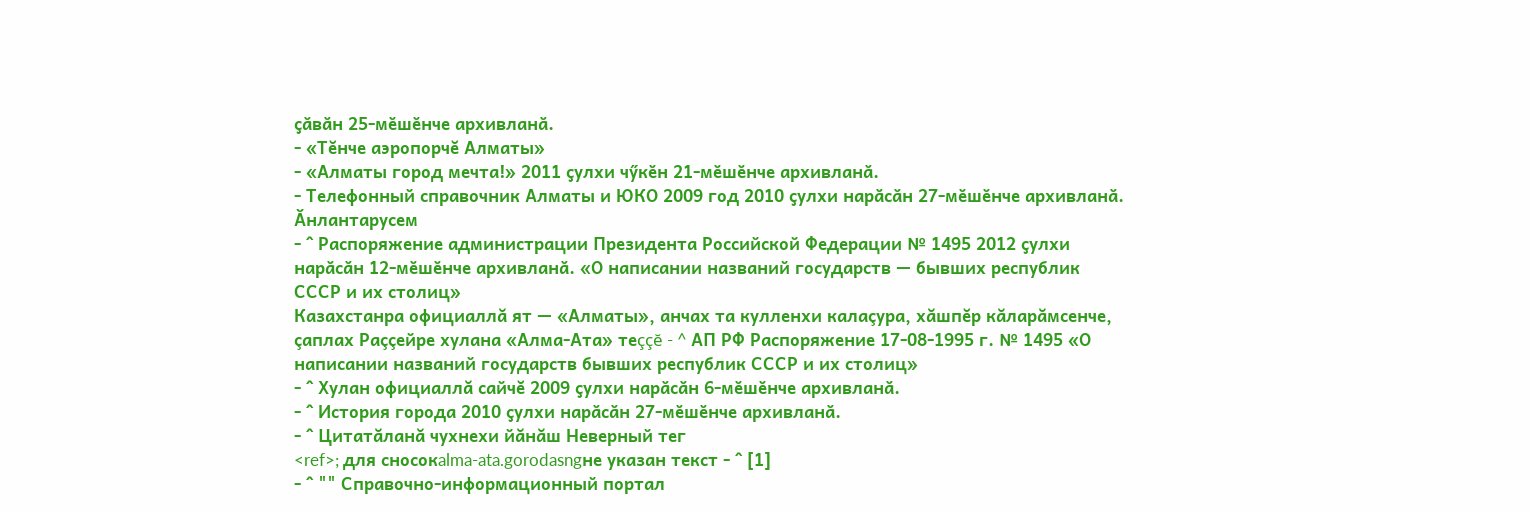ҫӑвӑн 25-мӗшӗнче архивланӑ.
- «Тĕнче аэропорчĕ Алматы»
- «Алматы город мечта!» 2011 ҫулхи чӳкӗн 21-мӗшӗнче архивланӑ.
- Телефонный справочник Алматы и ЮКО 2009 год 2010 ҫулхи нарӑсӑн 27-мӗшӗнче архивланӑ.
Ӑнлантарусем
- ^ Распоряжение администрации Президента Российской Федерации № 1495 2012 ҫулхи нарӑсӑн 12-мӗшӗнче архивланӑ. «О написании названий государств — бывших республик СССР и их столиц»
Казахстанра официаллă ят — «Алматы», анчах та кулленхи калаçура, хăшпĕр кăларăмсенче, çаплах Раççейре хулана «Алма-Ата» теççĕ - ^ АП РФ Распоряжение 17-08-1995 г. № 1495 «О написании названий государств бывших республик СССР и их столиц»
- ^ Хулан официаллă сайчĕ 2009 ҫулхи нарӑсӑн 6-мӗшӗнче архивланӑ.
- ^ История города 2010 ҫулхи нарӑсӑн 27-мӗшӗнче архивланӑ.
- ^ Цитатăланă чухнехи йăнăш Неверный тег
<ref>; для сносокalma-ata.gorodasngне указан текст - ^ [1]
- ^ "" Справочно-информационный портал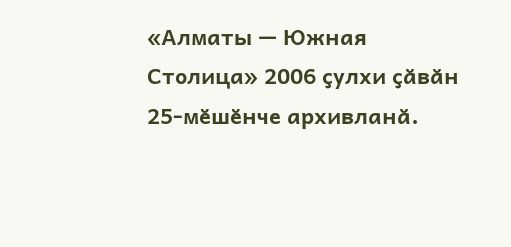«Алматы — Южная Столица» 2006 ҫулхи ҫӑвӑн 25-мӗшӗнче архивланӑ.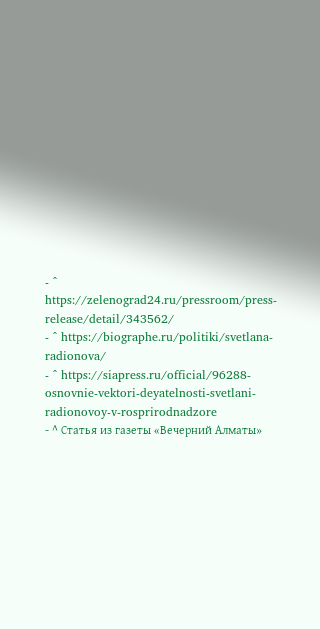- ^ https://zelenograd24.ru/pressroom/press-release/detail/343562/
- ^ https://biographe.ru/politiki/svetlana-radionova/
- ^ https://siapress.ru/official/96288-osnovnie-vektori-deyatelnosti-svetlani-radionovoy-v-rosprirodnadzore
- ^ Статья из газеты «Вечерний Алматы»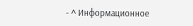- ^ Информационное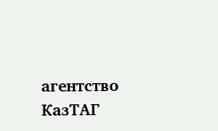агентство КазТАГ